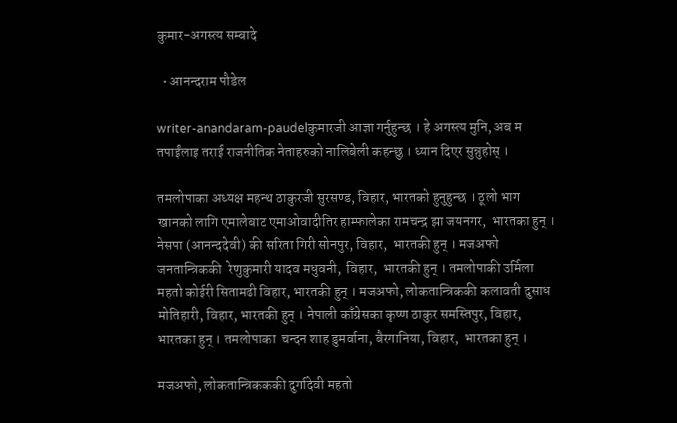कुमार-अगस्त्य सम्बादे

  • आनन्दराम पौडेल

writer-anandaram-paudelकुमारजी आज्ञा गर्नुहुन्छ । हे अगस्त्य मुनि, अब म तपाईंलाइ तराई राजनीतिक नेताहरुको नालिबेली कहन्छु । ध्यान दिएर सुन्नुहोस् ।

तमलोपाका अध्यक्ष महन्थ ठाकुरजी सुरसण्ड, विहार, भारतको हुनुहुन्छ । ठूलो भाग खानको लागि एमालेबाट एमाओवादीतिर हाम्फालेका रामचन्द्र झा जयनगर,  भारतका हुन् । नेसपा (आनन्ददेवी) की सरिता गिरी सोनपुर, विहार,  भारतकी हुन् । मजअफो  जनतान्त्रिककी  रेणुकुमारी यादव मधुवनी,  विहार,  भारतकी हुन् । तमलोपाकी उर्मिला महतो कोईरी सितामढी विहार, भारतकी हुन् । मजअफो, लोकतान्त्रिककी कलावती दुसाध मोतिहारी, विहार, भारतकी हुन् । नेपाली काँग्रेसका कृष्ण ठाकुर समस्तिपुर, विहार, भारतका हुन् । तमलोपाका  चन्दन शाह डुमर्वाना, बैरगानिया, विहार,  भारतका हुन् ।

मजअफो, लोकतान्त्रिकककी दुर्गादेवी महतो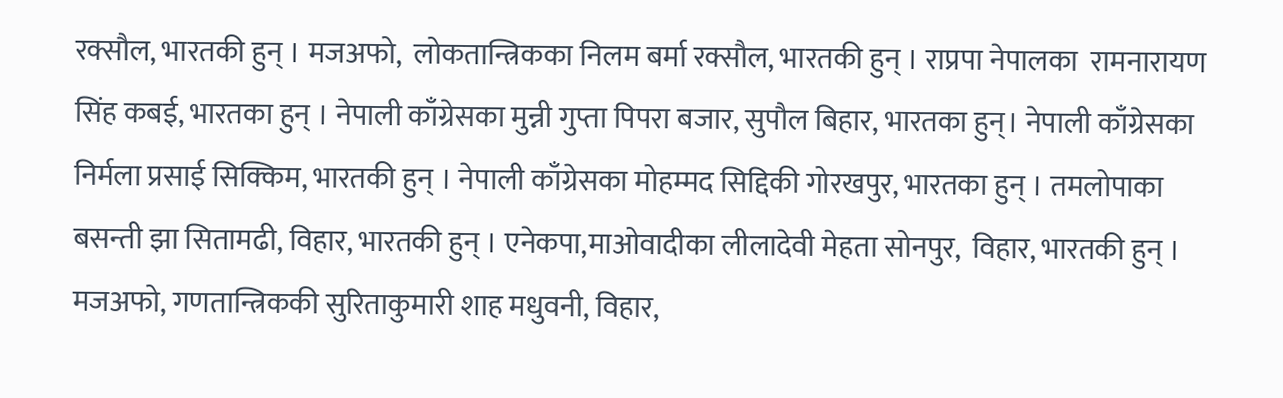रक्सौल, भारतकी हुन् । मजअफो,  लोकतान्त्रिकका निलम बर्मा रक्सौल, भारतकी हुन् । राप्रपा नेपालका  रामनारायण सिंह कबई, भारतका हुन् । नेपाली काँग्रेसका मुन्नी गुप्ता पिपरा बजार, सुपौल बिहार, भारतका हुन्। नेपाली काँग्रेसका निर्मला प्रसाई सिक्किम, भारतकी हुन् । नेपाली काँग्रेसका मोहम्मद सिद्दिकी गोरखपुर, भारतका हुन् । तमलोपाका बसन्ती झा सितामढी, विहार, भारतकी हुन् । एनेकपा,माओवादीका लीलादेवी मेहता सोनपुर,  विहार, भारतकी हुन् । मजअफो, गणतान्त्रिककी सुरिताकुमारी शाह मधुवनी, विहार,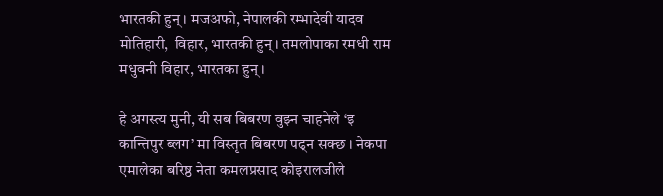भारतकी हुन् । मजअफो, नेपालकी रम्भादेवी यादव मोतिहारी,  विहार, भारतकी हुन् । तमलोपाका रमधी राम मधुवनी विहार, भारतका हुन् ।

हे अगस्त्य मुनी, यी सब बिबरण वुझ्न चाहनेले ‘इ कान्तिपुर ब्लग’ मा विस्तृत बिबरण पढ्न सक्छ । नेकपा एमालेका बरिष्ठ नेता कमलप्रसाद कोइरालजीले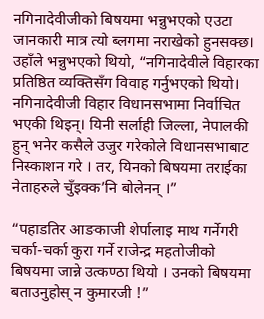नगिनादेवीजीको बिषयमा भन्नुभएको एउटा जानकारी मात्र त्यो ब्लगमा नराखेको हुनसक्छ। उहाँले भन्नुभएको थियो, “नगिनादेवीले विहारका प्रतिष्ठित व्यक्तिसँग विवाह गर्नुभएको थियो। नगिनादेवीजी विहार विधानसभामा निर्वाचित भएकी थिइन्। यिनी सर्लाही जिल्ला, नेपालकी हुन् भनेर कसैले उजुर गरेकोले विधानसभाबाट निस्काशन गरे । तर, यिनको बिषयमा तराईका नेताहरुले चुँइक्क’नि बोलेनन् ।”

“पहाडतिर आङकाजी शेर्पालाइ माथ गर्नेगरी चर्का-चर्का कुरा गर्ने राजेन्द्र महतोजीको बिषयमा जान्ने उत्कण्ठा थियो । उनको बिषयमा बताउनुहोस् न कुमारजी !”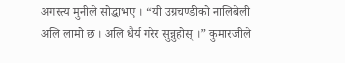अगस्त्य मुनीले सोद्धाभए । “यी उग्रचण्डीको नालिबेली अलि लामो छ । अलि धैर्य गरेर सुन्नुहोस् ।” कुमारजीले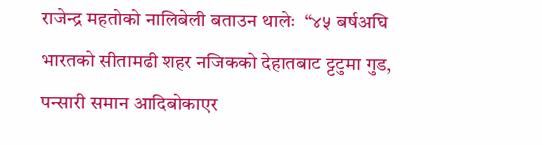राजेन्द्र महतोको नालिबेली बताउन थालेः  “४५ बर्षअघि भारतको सीतामढी शहर नजिकको देहातबाट ट्टटुमा गुड, पन्सारी समान आदिबोकाएर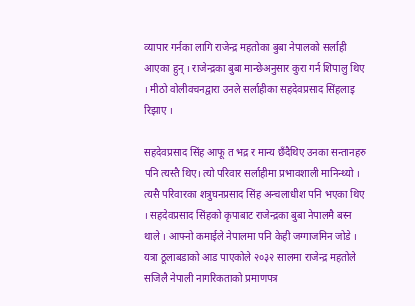व्यापार गर्नका लागि राजेन्द्र महतोका बुबा नेपालको सर्लाही आएका हुन् । राजेन्द्रका बुबा मान्छेअनुसार कुरा गर्न शिपालु थिए । मीठो वोलीवचनद्वारा उनले सर्लाहीका सहदेवप्रसाद सिंहलाइ रिझाए ।

सहदेवप्रसाद सिंह आफू त भद्र र मान्य छँदैथिए उनका सन्तानहरु पनि त्यस्तै थिए। त्यो परिवार सर्लाहीमा प्रभावशाली मानिन्थ्यो । त्यसै परिवारका शत्रुघनप्रसाद सिंह अन्चलाधीश पनि भएका थिए । सहदेवप्रसाद सिंहको कृपाबाट राजेन्द्रका बुबा नेपालमै बस्न थाले । आफ्नो कमाईले नेपालमा पनि केही जग्गाजमिन जोडे । यत्रा ठूलाबडाको आड पाएकोले २०३२ सालमा राजेन्द्र महतोले सजिलै नेपाली नागरिकताको प्रमाणपत्र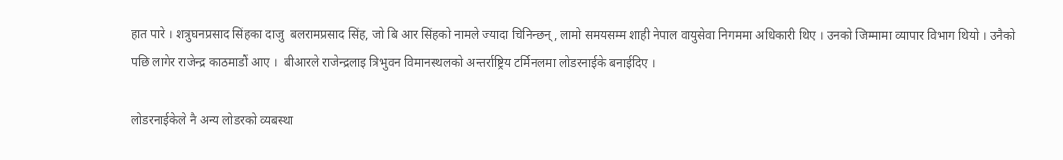हात पारे । शत्रुघनप्रसाद सिंहका दाजु  बलरामप्रसाद सिंह, जो बि आर सिंहको नामले ज्यादा चिनिन्छन्, लामो समयसम्म शाही नेपाल वायुसेवा निगममा अधिकारी थिए । उनको जिम्मामा व्यापार विभाग थियो । उनैको पछि लागेर राजेन्द्र काठमाडौं आए ।  बीआरले राजेन्द्रलाइ त्रिभुवन विमानस्थलको अन्तर्राष्ट्रिय टर्मिनलमा लोडरनाईके बनाईदिए ।

लोडरनाईकेले नै अन्य लोडरको व्यबस्था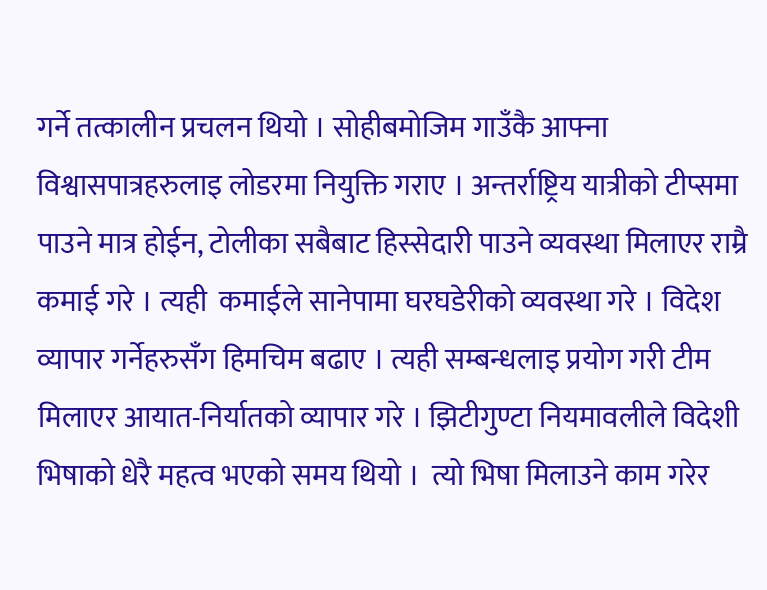गर्ने तत्कालीन प्रचलन थियो । सोहीबमोजिम गाउँकै आफ्ना विश्वासपात्रहरुलाइ लोडरमा नियुक्ति गराए । अन्तर्राष्ट्रिय यात्रीको टीप्समा पाउने मात्र होईन, टोलीका सबैबाट हिस्सेदारी पाउने व्यवस्था मिलाएर राम्रै कमाई गरे । त्यही  कमाईले सानेपामा घरघडेरीको व्यवस्था गरे । विदेश व्यापार गर्नेहरुसँग हिमचिम बढाए । त्यही सम्बन्धलाइ प्रयोग गरी टीम मिलाएर आयात-निर्यातको व्यापार गरे । झिटीगुण्टा नियमावलीले विदेशी भिषाको धेरै महत्व भएको समय थियो ।  त्यो भिषा मिलाउने काम गरेर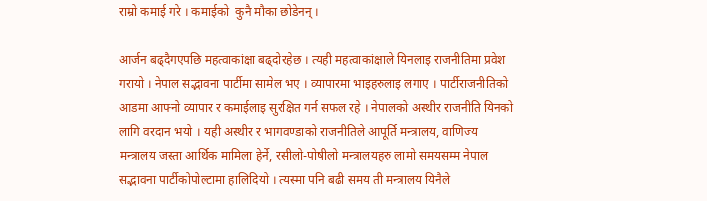राम्रो कमाई गरे । कमाईको  कुनै मौका छोडेनन् ।

आर्जन बढ्दैगएपछि महत्वाकांक्षा बढ्दोरहेछ । त्यही महत्वाकांक्षाले यिनलाइ राजनीतिमा प्रवेश गरायो । नेपाल सद्भावना पार्टीमा सामेल भए । व्यापारमा भाइहरुलाइ लगाए । पार्टीराजनीतिको आडमा आफ्नो व्यापार र कमाईलाइ सुरक्षित गर्न सफल रहे । नेपालको अस्थीर राजनीति यिनको लागि वरदान भयो । यही अस्थीर र भागवण्डाको राजनीतिले आपूर्ति मन्त्रालय, वाणिज्य मन्त्रालय जस्ता आर्थिक मामिला हेर्ने, रसीलो-पोषीलो मन्त्रालयहरु लामो समयसम्म नेपाल सद्भावना पार्टीकोपोल्टामा हालिदियो । त्यस्मा पनि बढी समय ती मन्त्रालय यिनैले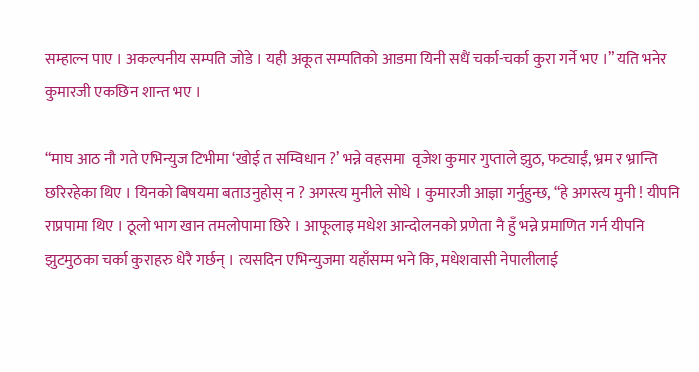सम्हाल्न पाए । अकल्पनीय सम्पति जोडे । यही अकूत सम्पतिको आडमा यिनी सधैं चर्का-चर्का कुरा गर्ने भए ।” यति भनेर कुमारजी एकछिन शान्त भए ।

“माघ आठ नौ गते एभिन्युज टिभीमा ‘खोई त सम्विधान ?’ भन्ने वहसमा  वृजेश कुमार गुप्ताले झुठ, फट्याईं, भ्रम र भ्रान्ति छरिरहेका थिए । यिनको बिषयमा बताउनुहोस् न ? अगस्त्य मुनीले सोधे । कुमारजी आज्ञा गर्नुहुन्छ, “हे अगस्त्य मुनी ! यीपनि राप्रपामा थिए । ठूलो भाग खान तमलोपामा छिरे । आफूलाइ मधेश आन्दोलनको प्रणेता नै हुँ भन्ने प्रमाणित गर्न यीपनि झुटमुठका चर्का कुराहरु धेरै गर्छन् । त्यसदिन एभिन्युजमा यहाँसम्म भने कि, मधेशवासी नेपालीलाई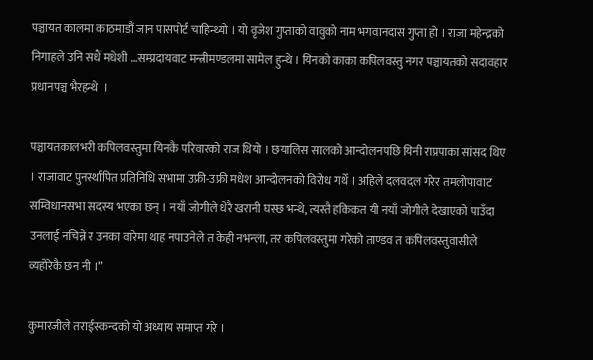पञ्चायत कालमा काठमाडौं जान पासपोर्ट चाहिन्थ्यो । यो वृजेश गुप्ताको वावुको नाम भगवानदास गुप्ता हो । राजा महेन्द्रको निगाहले उनि सधैं मधेशी …सम्प्रदायवाट मन्त्रीमण्डलमा सामेल हुन्थे । यिनको काका कपिलवस्तु नगर पञ्चायतको सदावहार प्रधानपञ्च भैरहन्थे  ।

पञ्चायतकालभरी कपिलवस्तुमा यिनकै परिवारको राज थियो । छयालिस सालको आन्दोलनपछि यिनी राप्रपाका सांसद थिए । राजावाट पुनर्स्थापित प्रतिनिधि सभामा उफ्री-उफ्री मधेश आन्दोलनको विरोध गर्थे । अहिले दलवदल गरेर तमलोपावाट सम्विधानसभा सदस्य भएका छन् । नयाँ जोगीले धेरै खरानी घस्छ भन्थे, त्यस्तै हकिकत यी नयाँ जोगीले देखाएको पाउँदा उनलाई नचिन्ने र उनका वारेमा थाह नपाउनेले त केही नभन्ला, तर कपिलवस्तुमा गरेको ताण्डव त कपिलवस्तुवासीले व्यहोरेकै छन नी ।”

कुमारजीले तराईस्कन्दको यो अध्याय समाप्त गरे ।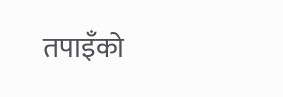तपाइँको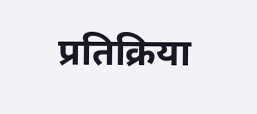प्रतिक्रिया